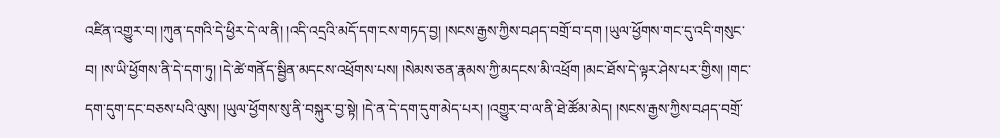འཛིན་འགྱུར་བ། །ཀུན་དགའི་དེ་ཕྱིར་དེ་ལ་ནི། །འདི་འདྲའི་མདོ་དག་ངས་གཏད་བྱ། །སངས་རྒྱས་ཀྱིས་བཤད་བགྲོ་བ་དག །ཡུལ་ཕྱོགས་གང་དུ་འདི་གསུང་བ། །ས་ཡི་ཕྱོགས་ནི་དེ་དག་ཏུ། །དེ་ཚེ་གནོད་སྦྱིན་མདངས་འཕྲོགས་པས། །སེམས་ཅན་རྣམས་ཀྱི་མདངས་མི་འཕྲོག །མང་ཐོས་དེ་ལྟར་ཤེས་པར་གྱིས། །གང་དག་དུག་དང་བཅས་པའི་ལུས། །ཡུལ་ཕྱོགས་སུ་ནི་བསྐུར་བྱ་སྟེ། །དེ་ན་དེ་དག་དུག་མེད་པར། །འགྱུར་བ་ལ་ནི་ཐེ་ཚོམ་མེད། །སངས་རྒྱས་ཀྱིས་བཤད་བགྲོ་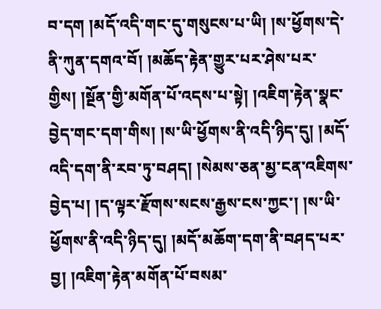བ་དག །མདོ་འདི་གང་དུ་གསུངས་པ་ཡི། །ས་ཕྱོགས་དེ་ནི་ཀུན་དགའ་བོ། །མཆོད་རྟེན་གྱུར་པར་ཤེས་པར་གྱིས། །སྔོན་གྱི་མགོན་པོ་འདས་པ་སྟེ། །འཇིག་རྟེན་སྣང་བྱེད་གང་དག་གིས། །ས་ཡི་ཕྱོགས་ནི་འདི་ཉིད་དུ། །མདོ་འདི་དག་ནི་རབ་ཏུ་བཤད། །སེམས་ཅན་མྱ་ངན་འཇིགས་བྱེད་པ། །ད་ལྟར་རྫོགས་སངས་རྒྱས་ངས་ཀྱང་། །ས་ཡི་ཕྱོགས་ནི་འདི་ཉིད་དུ། །མདོ་མཆོག་དག་ནི་བཤད་པར་བྱ། །འཇིག་རྟེན་མགོན་པོ་བསམ་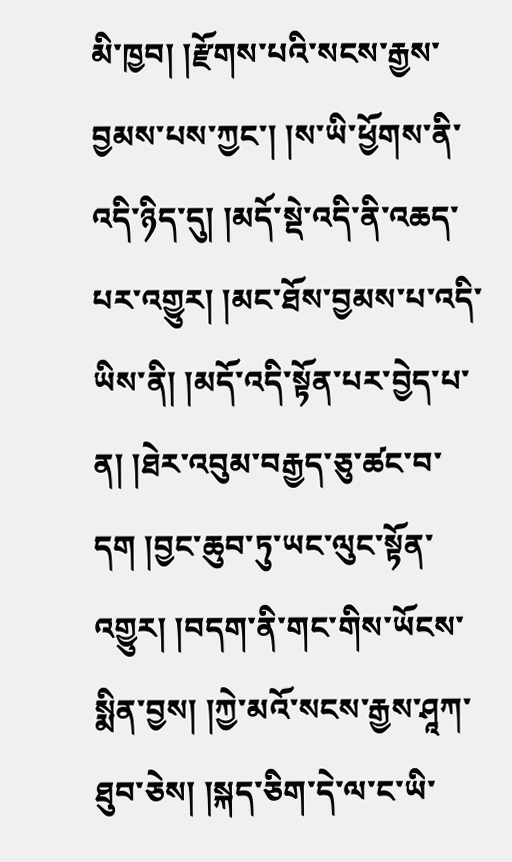མི་ཁྱབ། །རྫོགས་པའི་སངས་རྒྱས་བྱམས་པས་ཀྱང་། །ས་ཡི་ཕྱོགས་ནི་འདི་ཉིད་དུ། །མདོ་སྡེ་འདི་ནི་འཆད་པར་འགྱུར། །མང་ཐོས་བྱམས་པ་འདི་ཡིས་ནི། །མདོ་འདི་སྟོན་པར་བྱེད་པ་ན། །ཐེར་འབུམ་བརྒྱད་ཅུ་ཚང་བ་དག །བྱང་ཆུབ་ཏུ་ཡང་ལུང་སྟོན་འགྱུར། །བདག་ནི་གང་གིས་ཡོངས་སྨིན་བྱས། །ཀྱེ་མའོ་སངས་རྒྱས་ཤཱཀ་ཐུབ་ཅེས། །སྐད་ཅིག་དེ་ལ་ང་ཡི་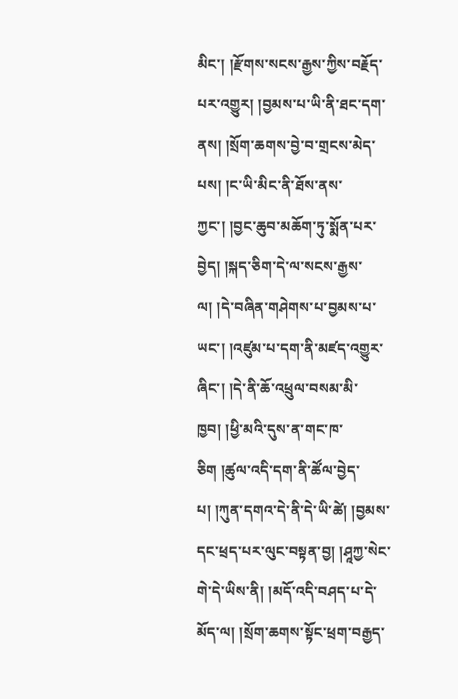མིང་། །རྫོགས་སངས་རྒྱས་ཀྱིས་བརྗོད་པར་འགྱུར། །བྱམས་པ་ཡི་ནི་ཐང་དག་ནས། །སྲོག་ཆགས་བྱེ་བ་གྲངས་མེད་པས། །ང་ཡི་མིང་ནི་ཐོས་ནས་ཀྱང་། །བྱང་ཆུབ་མཆོག་ཏུ་སྨོན་པར་བྱེད། །སྐད་ཅིག་དེ་ལ་སངས་རྒྱས་ལ། །དེ་བཞིན་གཤེགས་པ་བྱམས་པ་ཡང་། །འཛུམ་པ་དག་ནི་མཛད་འགྱུར་ཞིང་། །དེ་ནི་ཆོ་འཕྲུལ་བསམ་མི་ཁྱབ། །ཕྱི་མའི་དུས་ན་གང་ཁ་ཅིག །ཚུལ་འདི་དག་ནི་ཚོལ་བྱེད་པ། །ཀུན་དགའ་དེ་ནི་དེ་ཡི་ཚེ། །བྱམས་དང་ཕྲད་པར་ལུང་བསྟན་བྱ། །ཤཱཀྱ་སེང་གེ་དེ་ཡིས་ནི། །མདོ་འདི་བཤད་པ་དེ་མོད་ལ། །སྲོག་ཆགས་སྟོང་ཕྲག་བརྒྱད་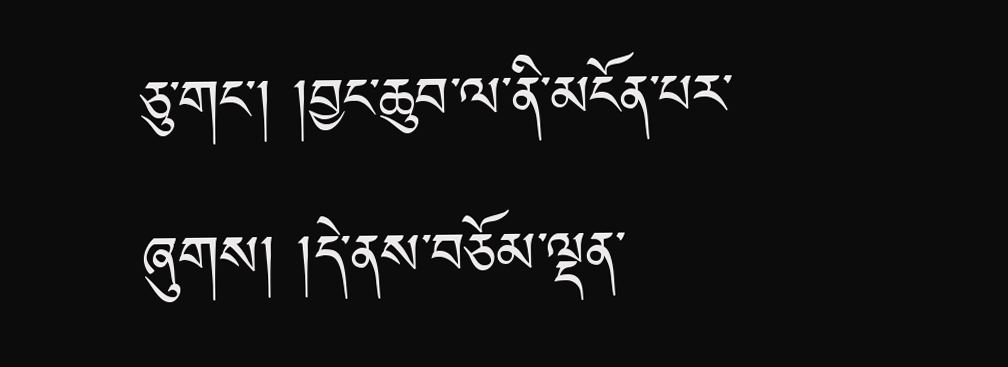ཅུ་གང་། །བྱང་ཆུབ་ལ་ནི་མངོན་པར་ཞུགས། །དེ་ནས་བཅོམ་ལྡན་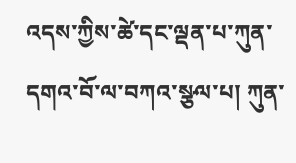འདས་ཀྱིས་ཚེ་དང་ལྡན་པ་ཀུན་དགའ་བོ་ལ་བཀའ་སྩལ་པ། ཀུན་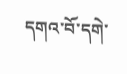དགའ་བོ་དགེ་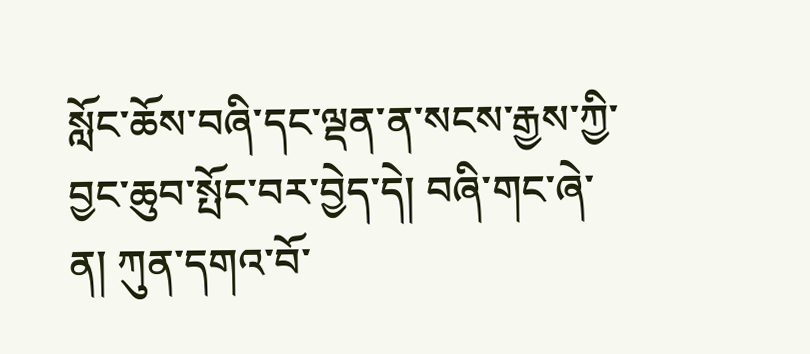སློང་ཆོས་བཞི་དང་ལྡན་ན་སངས་རྒྱས་ཀྱི་བྱང་ཆུབ་སྤོང་བར་བྱེད་དེ། བཞི་གང་ཞེ་ན། ཀུན་དགའ་བོ་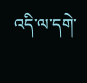འདི་ལ་དགེ་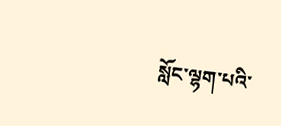སློང་ལྷག་པའི་